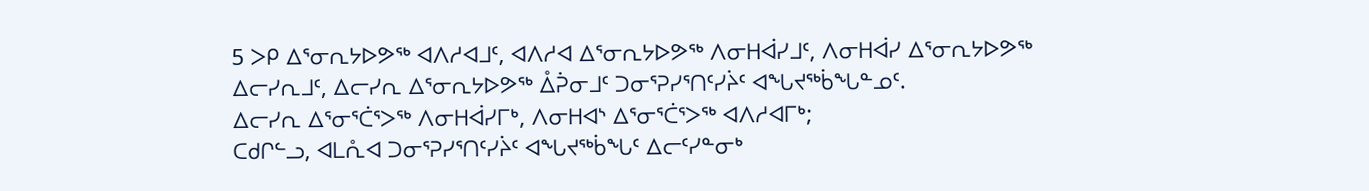5 ᐳᑭ ᐃᕐᓂᕆᔭᐅᕗᖅ ᐊᐱᓱᐊᒧᑦ, ᐊᐱᓱᐊ ᐃᕐᓂᕆᔭᐅᕗᖅ ᐱᓂᕼᐋᓯᒧᑦ, ᐱᓂᕼᐋᓯ ᐃᕐᓂᕆᔭᐅᕗᖅ ᐃᓕᓯᕆᒧᑦ, ᐃᓕᓯᕆ ᐃᕐᓂᕆᔭᐅᕗᖅ ᐂᕉᓂᒧᑦ ᑐᓂᕐᕈᓯᕐᑎᑦᓯᔩᑦ ᐊᖓᔪᖅᑳᖓᓐᓄᑦ.
ᐃᓕᓯᕆ ᐃᕐᓂᕐᑖᕐᐳᖅ ᐱᓂᕼᐋᓯᒥᒃ, ᐱᓂᕼᐊᔅ ᐃᕐᓂᕐᑖᕐᐳᖅ ᐊᐱᓱᐊᒥᒃ;
ᑕᑯᒋᓪᓗ, ᐊᒪᕅᐊ ᑐᓂᕐᕈᓯᕐᑎᑦᓯᔩᑦ ᐊᖓᔪᖅᑳᖓᑦ ᐃᓕᑦᓯᓐᓂᒃ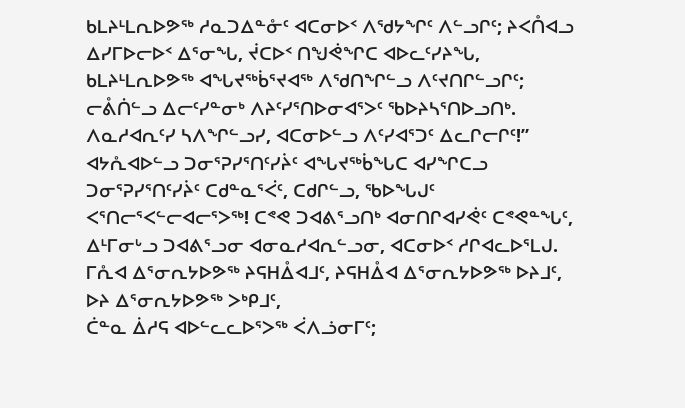ᑲᒪᔨᒻᒪᕆᐅᕗᖅ ᓱᓇᑐᐃᓐᓁᑦ ᐊᑕᓂᐅᑉ ᐱᖁᔭᖏᑦ ᐱᓪᓗᒋᑦ; ᔨᐸᑍᐊᓗ ᐃᓯᒥᐅᓕᐅᑉ ᐃᕐᓂᖓ, ᔫᑕᐅᑉ ᑎᖑᕚᖏᑕ ᐊᐅᓚᑦᓯᔨᖓ, ᑲᒪᔨᒻᒪᕆᐅᕗᖅ ᐊᖓᔪᖅᑳᕐᔪᐊᖅ ᐱᖁᑎᖏᓪᓗ ᐱᑦᔪᑎᒋᓪᓗᒋᑦ; ᓕᕔᑏᓪᓗ ᐃᓕᑦᓯᓐᓂᒃ ᐱᔨᑦᓯᕐᑎᐅᓂᐊᕐᐳᑦ ᖃᐅᔨᓴᕐᑎᐅᓗᑎᒃ. ᐱᓇᓱᐊᕆᑦᓯ ᓴᐱᖏᓪᓗᓯ, ᐊᑕᓂᐅᓪᓗ ᐱᑦᓯᐊᕐᑐᑦ ᐃᓚᒋᓕᒋᑦ!”
ᐊᔭᕅᐊᐅᓪᓗ ᑐᓂᕐᕈᓯᕐᑎᑦᓯᔩᑦ ᐊᖓᔪᖅᑳᖓᑕ ᐊᓯᖏᑕᓗ ᑐᓂᕐᕈᓯᕐᑎᑦᓯᔩᑦ ᑕᑯᓐᓇᕐᐹᑦ, ᑕᑯᒋᓪᓗ, ᖃᐅᖓᒍᑦ ᐸᕐᑎᓕᕐᐸᓪᓕᐊᓕᕐᐳᖅ! ᑕᕝᕙ ᑐᐊᕕᕐᓗᑎᒃ ᐊᓂᑎᒋᐊᓯᕚᑦ ᑕᕝᕙᓐᖓᑦ, ᐃᒻᒥᓂᒡᓗ ᑐᐊᕕᕐᓗᓂ ᐊᓂᓇᓱᐊᕆᓪᓗᓂ, ᐊᑕᓂᐅᑉ ᓱᒋᐊᓚᐅᕐᒪᒍ.
ᒥᕅᐊ ᐃᕐᓂᕆᔭᐅᕗᖅ ᔨᕋᕼᐂᐊᒧᑦ, ᔨᕋᕼᐂᐊ ᐃᕐᓂᕆᔭᐅᕗᖅ ᐅᔨᒧᑦ, ᐅᔨ ᐃᕐᓂᕆᔭᐅᕗᖅ ᐳᒃᑭᒧᑦ,
ᑖᓐᓇ ᐄᓱᕋ ᐊᐅᓪᓚᓚᐅᕐᐳᖅ ᐹᐱᓘᓂᒥᑦ;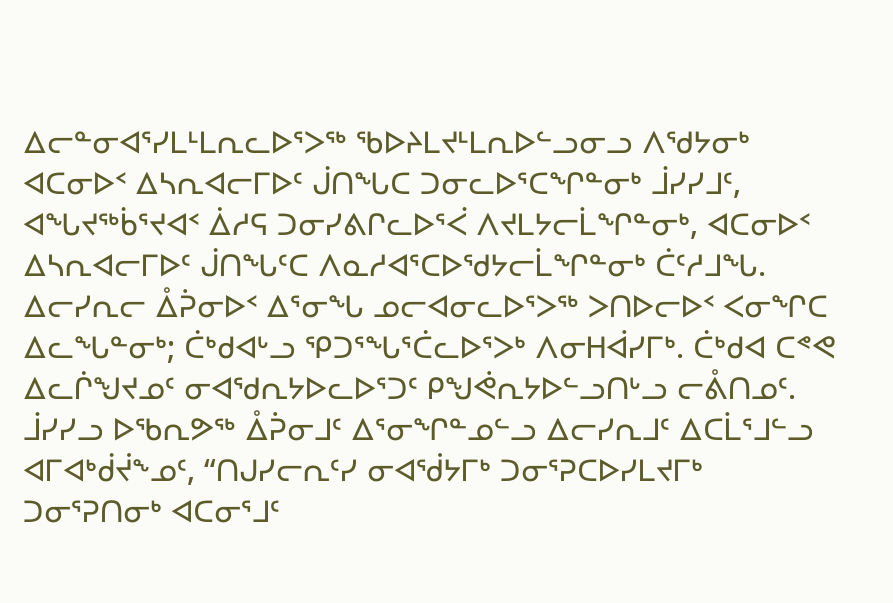ᐃᓕᓐᓂᐊᕐᓯᒪᒻᒪᕆᓚᐅᕐᐳᖅ ᖃᐅᔨᒪᔪᒻᒪᕆᐅᓪᓗᓂᓗ ᐱᖁᔭᓂᒃ ᐊᑕᓂᐅᑉ ᐃᓴᕆᐊᓕᒥᐅᑦ ᒎᑎᖓᑕ ᑐᓂᓚᐅᕐᑕᖏᓐᓂᒃ ᒨᓯᓯᒧᑦ, ᐊᖓᔪᖅᑳᕐᔪᐊᑉ ᐄᓱᕋ ᑐᓂᓯᕕᒋᓚᐅᕐᐹ ᐱᔪᒪᔭᓕᒫᖏᓐᓂᒃ, ᐊᑕᓂᐅᑉ ᐃᓴᕆᐊᓕᒥᐅᑦ ᒎᑎᖓᑦᑕ ᐱᓇᓱᐊᕐᑕᐅᖁᔭᓕᒫᖏᓐᓂᒃ ᑖᑦᓱᒧᖓ.
ᐃᓕᓯᕆᓕ ᐂᕉᓂᐅᑉ ᐃᕐᓂᖓ ᓄᓕᐊᓂᓚᐅᕐᐳᖅ ᐳᑎᐅᓕᐅᑉ ᐸᓂᖏᑕ ᐃᓚᖓᓐᓂᒃ; ᑖᒃᑯᐊᒡᓗ ᕿᑐᕐᖓᕐᑖᓚᐅᕐᐳᒃ ᐱᓂᕼᐋᓯᒥᒃ. ᑖᒃᑯᐊ ᑕᕝᕙ ᐃᓚᒌᖑᔪᓄᑦ ᓂᐊᖁᕆᔭᐅᓚᐅᕐᑐᑦ ᑭᖑᕚᕆᔭᐅᓪᓗᑎᒡᓗ ᓕᕔᑎᓄᑦ.
ᒨᓯᓯᓗ ᐅᖃᕆᕗᖅ ᐂᕉᓂᒧᑦ ᐃᕐᓂᖏᓐᓄᓪᓗ ᐃᓕᓯᕆᒧᑦ ᐃᑕᒫᕐᒧᓪᓗ ᐊᒥᐊᒃᑰᔫᖕᓄᑦ, “ᑎᒍᓯᓕᕆᑦᓯ ᓂᐊᖂᔭᒥᒃ ᑐᓂᕐᕈᑕᐅᓯᒪᔪᒥᒃ ᑐᓂᕐᕈᑎᓂᒃ ᐊᑕᓂᕐᒧᑦ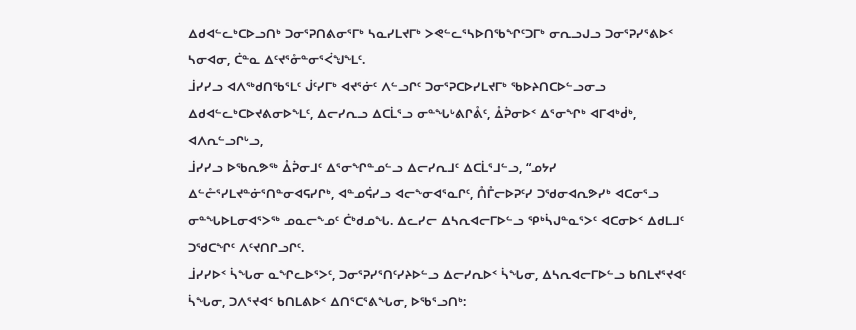ᐃᑯᐊᓪᓚᒃᑕᐅᓗᑎᒃ ᑐᓂᕐᕈᑎᕕᓂᕐᒥᒃ ᓴᓇᓯᒪᔪᒥᒃ ᐳᕙᓪᓚᕐᓴᐅᑎᖃᖏᑦᑐᒥᒃ ᓂᕆᓗᒍᓗ ᑐᓂᕐᕈᓯᕐᕕᐅᑉ ᓴᓂᐊᓂ, ᑖᓐᓇ ᐃᑦᔪᕐᓁᓐᓂᕐᐹᖑᖕᒪᑦ.
ᒨᓯᓯᓗ ᐊᐱᖅᑯᑎᖃᕐᒪᑦ ᒎᑦᓯᒥᒃ ᐊᔪᕐᓃᑦ ᐱᓪᓗᒋᑦ ᑐᓂᕐᕈᑕᐅᓯᒪᔪᒥᒃ ᖃᐅᔨᑎᑕᐅᓪᓗᓂᓗ ᐃᑯᐊᓪᓚᒃᑕᐅᔪᕕᓂᐅᖕᒪᑦ, ᐃᓕᓯᕆᓗ ᐃᑕᒫᕐᓗ ᓂᓐᖓᒡᕕᒋᕔᑦ, ᐂᕉᓂᐅᑉ ᐃᕐᓂᖏᒃ ᐊᒥᐊᒃᑰᒃ, ᐊᐱᕆᓪᓗᒋᒡᓗ,
ᒨᓯᓯᓗ ᐅᖃᕆᕗᖅ ᐂᕉᓂᒧᑦ ᐃᕐᓂᖏᓐᓄᓪᓗ ᐃᓕᓯᕆᒧᑦ ᐃᑕᒫᕐᒧᓪᓗ, “ᓄᔭᓯ ᐃᓪᓔᕐᓯᒪᔪᓐᓃᕐᑎᓐᓂᐊᕋᓯᒋᒃ, ᐊᓐᓄᕌᓯᓗ ᐊᓕᖕᓂᐊᕐᓇᒋᑦ, ᑍᒤᓕᐅᕈᑦᓯ ᑐᖁᓂᐊᕆᕗᓯᒃ ᐊᑕᓂᕐᓗ ᓂᓐᖓᐅᒪᓂᐊᕐᐳᖅ ᓄᓇᓕᖕᓄᑦ ᑖᒃᑯᓄᖓ. ᐃᓚᓯᓕ ᐃᓴᕆᐊᓕᒥᐅᓪᓗ ᕿᒃᓵᒍᓐᓇᕐᐳᑦ ᐊᑕᓂᐅᑉ ᐃᑯᒪᒧᑦ ᑐᖁᑕᖏᑦ ᐱᑦᔪᑎᒋᓗᒋᑦ.
ᒨᓯᓯᐅᑉ ᓵᖓᓂ ᓇᖏᓚᐅᕐᐳᑦ, ᑐᓂᕐᕈᓯᕐᑎᑦᓯᔨᐅᓪᓗ ᐃᓕᓯᕆᐅᑉ ᓵᖓᓂ, ᐃᓴᕆᐊᓕᒥᐅᓪᓗ ᑲᑎᒪᔪᕐᔪᐊᑦ ᓵᖓᓂ, ᑐᐱᕐᔪᐊᑉ ᑲᑎᒪᕕᐅᑉ ᐃᑎᕐᑕᕐᕕᖓᓂ, ᐅᖃᕐᓗᑎᒃ: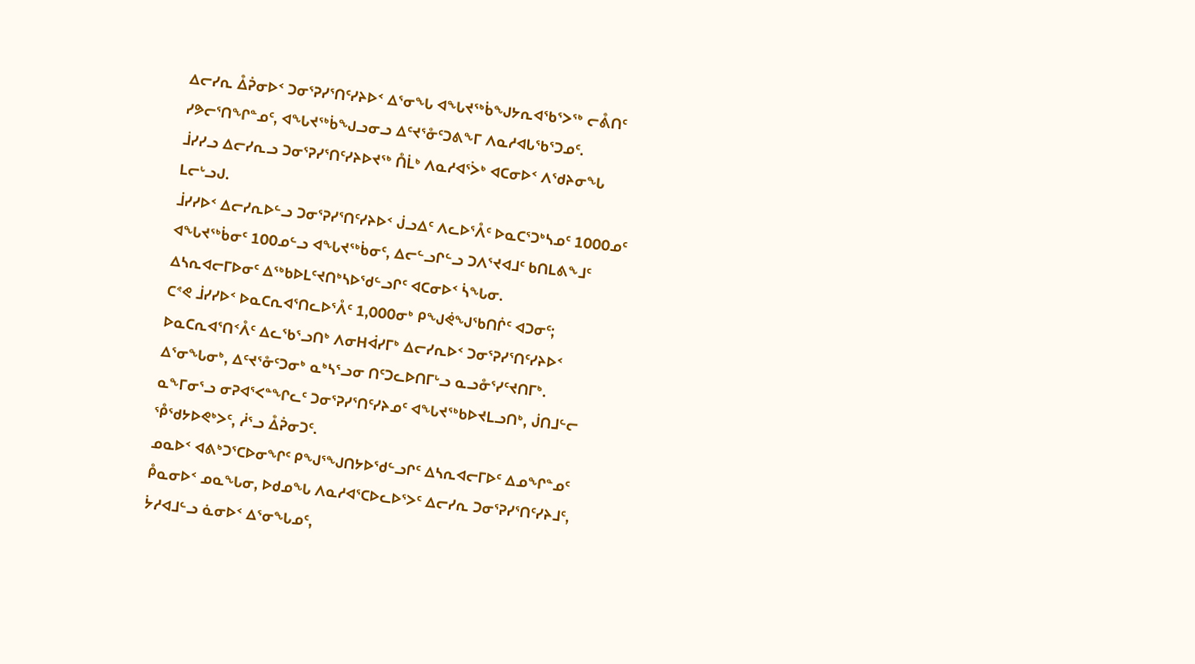ᐃᓕᓯᕆ ᐂᕉᓂᐅᑉ ᑐᓂᕐᕈᓯᕐᑎᑦᓯᔨᐅᑉ ᐃᕐᓂᖓ ᐊᖓᔪᖅᑳᖑᔭᕆᐊᖃᕐᐳᖅ ᓕᕔᑎᑦ ᓯᕗᓕᕐᑎᖏᓐᓄᑦ, ᐊᖓᔪᖅᑳᖑᓗᓂᓗ ᐃᑦᔪᕐᓁᑦᑐᕕᖕᒥ ᐱᓇᓱᐊᒐᖃᕐᑐᓄᑦ.
ᒨᓯᓯᓗ ᐃᓕᓯᕆᓗ ᑐᓂᕐᕈᓯᕐᑎᑦᓯᔨᐅᔪᖅ ᑍᒫᒃ ᐱᓇᓱᐊᕐᐴᒃ ᐊᑕᓂᐅᑉ ᐱᖁᔨᓂᖓ ᒪᓕᒡᓗᒍ.
ᒨᓯᓯᐅᑉ ᐃᓕᓯᕆᐅᓪᓗ ᑐᓂᕐᕈᓯᕐᑎᑦᓯᔨᐅᑉ ᒎᓗᐃᑦ ᐱᓚᐅᕐᐰᑦ ᐅᓇᑕᕐᑐᒃᓴᓄᑦ 1000ᓄᑦ ᐊᖓᔪᖅᑳᓂᑦ 100ᓄᓪᓗ ᐊᖓᔪᖅᑳᓂᑦ, ᐃᓕᓪᓗᒋᓪᓗ ᑐᐱᕐᔪᐊᒧᑦ ᑲᑎᒪᕕᖕᒧᑦ ᐃᓴᕆᐊᓕᒥᐅᓂᑦ ᐃᖅᑲᐅᒪᑦᔪᑎᒃᓴᐅᖁᓪᓗᒋᑦ ᐊᑕᓂᐅᑉ ᓵᖓᓂ.
ᑕᕝᕙ ᒨᓯᓯᐅᑉ ᐅᓇᑕᕆᐊᕐᑎᓚᐅᕐᐰᑦ 1,000ᓂᒃ ᑭᖑᕚᖑᖃᑎᒌᑦ ᐊᑐᓂᑦ; ᐅᓇᑕᕆᐊᕐᑎᑉᐰᑦ ᐃᓚᖃᕐᓗᑎᒃ ᐱᓂᕼᐋᓯᒥᒃ ᐃᓕᓯᕆᐅᑉ ᑐᓂᕐᕈᓯᕐᑎᑦᓯᔨᐅᑉ ᐃᕐᓂᖓᓂᒃ, ᐃᑦᔪᕐᓁᑦᑐᓂᒃ ᓇᒃᓴᕐᓗᓂ ᑎᑦᑐᓚᐅᑎᒥᒡᓗ ᓇᓗᓁᕐᓯᑦᔪᑎᒥᒃ.
ᓇᖕᒥᓂᕐᓗ ᓂᕈᐊᕐᐸᓐᖏᓚᑦ ᑐᓂᕐᕈᓯᕐᑎᑦᓯᔨᓄᑦ ᐊᖓᔪᖅᑲᐅᔪᒪᓗᑎᒃ, ᒎᑎᒧᓪᓕ ᕾᖁᔭᐅᕙᒃᐳᑦ, ᓲᕐᓗ ᐂᕉᓂᑐᑦ.
ᓄᓇᐅᑉ ᐊᕕᒃᑐᕐᑕᐅᓂᖏᑦ ᑭᖑᕐᖑᑎᔭᐅᖁᓪᓗᒋᑦ ᐃᓴᕆᐊᓕᒥᐅᑦ ᐃᓄᖏᓐᓄᑦ ᑬᓇᓂᐅᑉ ᓄᓇᖓᓂ, ᐅᑯᓄᖓ ᐱᓇᓱᐊᕐᑕᐅᓚᐅᕐᐳᑦ ᐃᓕᓯᕆ ᑐᓂᕐᕈᓯᕐᑎᑦᓯᔨᒧᑦ, ᔮᓱᐊᒧᓪᓗ ᓈᓂᐅᑉ ᐃᕐᓂᖓᓄᑦ,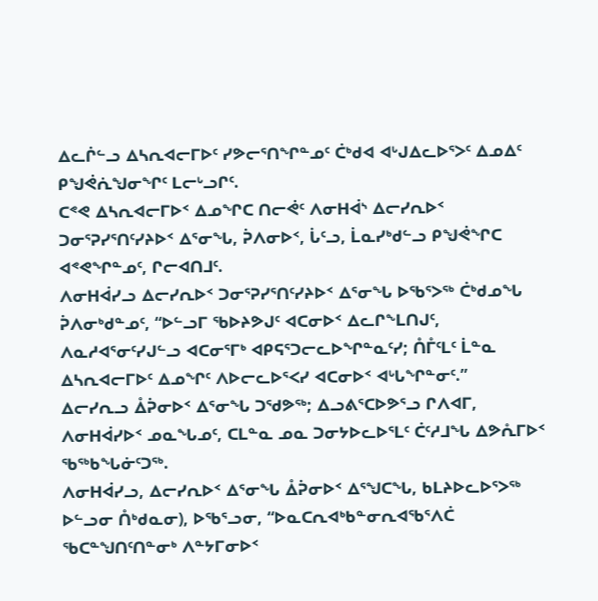ᐃᓚᒌᓪᓗ ᐃᓴᕆᐊᓕᒥᐅᑦ ᓯᕗᓕᕐᑎᖏᓐᓄᑦ ᑖᒃᑯᐊ ᐊᒡᒍᐃᓚᐅᕐᐳᑦ ᐃᓄᐃᑦ ᑭᖑᕚᕇᖑᓂᖏᑦ ᒪᓕᒡᓗᒋᑦ.
ᑕᕝᕙ ᐃᓴᕆᐊᓕᒥᐅᑉ ᐃᓄᖏᑕ ᑎᓕᕚᑦ ᐱᓂᕼᐋᔅ ᐃᓕᓯᕆᐅᑉ ᑐᓂᕐᕈᓯᕐᑎᑦᓯᔨᐅᑉ ᐃᕐᓂᖓ, ᕉᐱᓂᐅᑉ, ᒑᑦᓗ, ᒫᓇᓯᒃᑯᓪᓗ ᑭᖑᕚᖏᑕ ᐊᕝᕙᖏᓐᓄᑦ, ᒋᓕᐊᑎᒧᑦ.
ᐱᓂᕼᐋᓯᓗ ᐃᓕᓯᕆᐅᑉ ᑐᓂᕐᕈᓯᕐᑎᑦᓯᔨᐅᑉ ᐃᕐᓂᖓ ᐅᖃᕐᐳᖅ ᑖᒃᑯᓄᖓ ᕉᐱᓂᒃᑯᓐᓄᑦ, “ᐅᓪᓗᒥ ᖃᐅᔨᕗᒍᑦ ᐊᑕᓂᐅᑉ ᐃᓚᒋᖕᒪᑎᒍᑦ, ᐱᓇᓱᐊᕐᓂᑦᓯᒍᓪᓗ ᐊᑕᓂᕐᒥᒃ ᐊᑭᕋᕐᑐᓕᓚᐅᖏᓐᓇᑦᓯ; ᑍᒤᑦᒪᑦ ᒫᓐᓇ ᐃᓴᕆᐊᓕᒥᐅᑦ ᐃᓄᖏᑦ ᐱᐅᓕᓚᐅᕐᐸᓯ ᐊᑕᓂᐅᑉ ᐊᒡᒐᖏᓐᓂᑦ.”
ᐃᓕᓯᕆᓗ ᐂᕉᓂᐅᑉ ᐃᕐᓂᖓ ᑐᖁᕗᖅ; ᐃᓗᕕᕐᑕᐅᕗᕐᓗ ᒋᐱᐊᒥ, ᐱᓂᕼᐋᓯᐅᑉ ᓄᓇᖓᓄᑦ, ᑕᒪᓐᓇ ᓄᓇ ᑐᓂᔭᐅᓚᐅᕐᒪᑦ ᑖᑦᓱᒧᖓ ᐃᕗᕅᒥᐅᑉ ᖃᖅᑲᖓᓃᑦᑐᖅ.
ᐱᓂᕼᐋᓯᓗ, ᐃᓕᓯᕆᐅᑉ ᐃᕐᓂᖓ ᐂᕉᓂᐅᑉ ᐃᕐᖑᑕᖓ, ᑲᒪᔨᐅᓚᐅᕐᐳᖅ ᐅᓪᓗᓂ ᑍᒃᑯᓇᓂ), ᐅᖃᕐᓗᓂ, “ᐅᓇᑕᕆᐊᒃᑲᓐᓂᕆᐊᖃᕐᐱᑖ ᖃᑕᓐᖑᑎᑦᑎᓐᓂᒃ ᐱᓐᔭᒥᓂᐅᑉ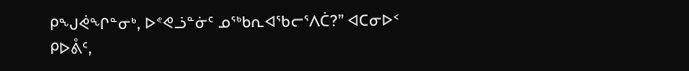ᑭᖑᕚᖏᓐᓂᒃ, ᐅᕝᕙᓘᓐᓃᑦ ᓄᖅᑲᕆᐊᖃᓕᕐᐱᑖ?” ᐊᑕᓂᐅᑉ ᑭᐅᕔᑦ,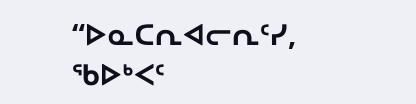“ᐅᓇᑕᕆᐊᓕᕆᑦᓯ, ᖃᐅᒃᐸᑦ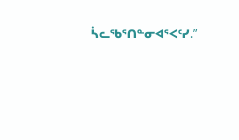ᓵᓚᖃᕐᑎᓐᓂᐊᕐᐸᑦᓯ.”